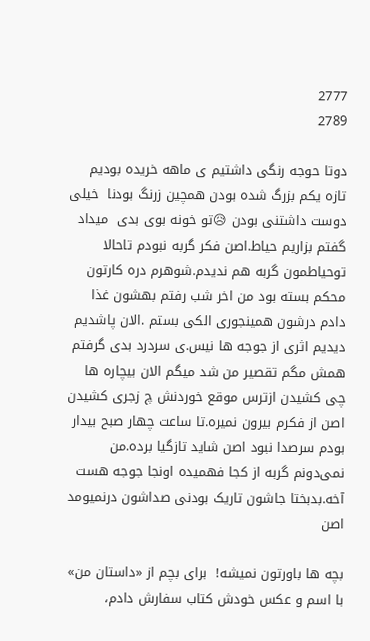2777
2789

دوتا حوجه رنگی داشتیم ی ماهه خریده بودیم تازه یکم بزرگ شده بودن همچین زرنگ بودنا  خیلی دوست داشتنی بودن 😥تو خونه بوی بدی  میداد گفتم بزاریم حیاط.اصن فکر گربه نبودم تاحالا توحیاطمون گربه هم ندیدم.شوهرم دره کارتون محکم بسته بود من اخر شب رفتم بهشون غذا دادم درشون همینجوری الکی بستم .الان پاشدیم دیدیم اثری از جوجه ها نیس.ی سردرد بدی گرفتم همش مگم تقصیر من شد میگم الان بیچاره ها چی کشیدن ازترس موقع خوردنش چ زجری کشیدن اصن از فکرم بیرون نمیره.تا ساعت چهار صبح بیدار بودم سرصدا نبود اصن شاید تازگیا برده.من نمی‌دونم گربه از کجا فهمیده اونجا جوجه هست آخه.بدبختا جاشون تاریک بودنی صداشون درنمیومد اصن

بچه ها باورتون نمیشه!  برای بچم از «داستان من» با اسم و عکس خودش کتاب سفارش دادم،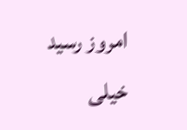امروز رسید خیلی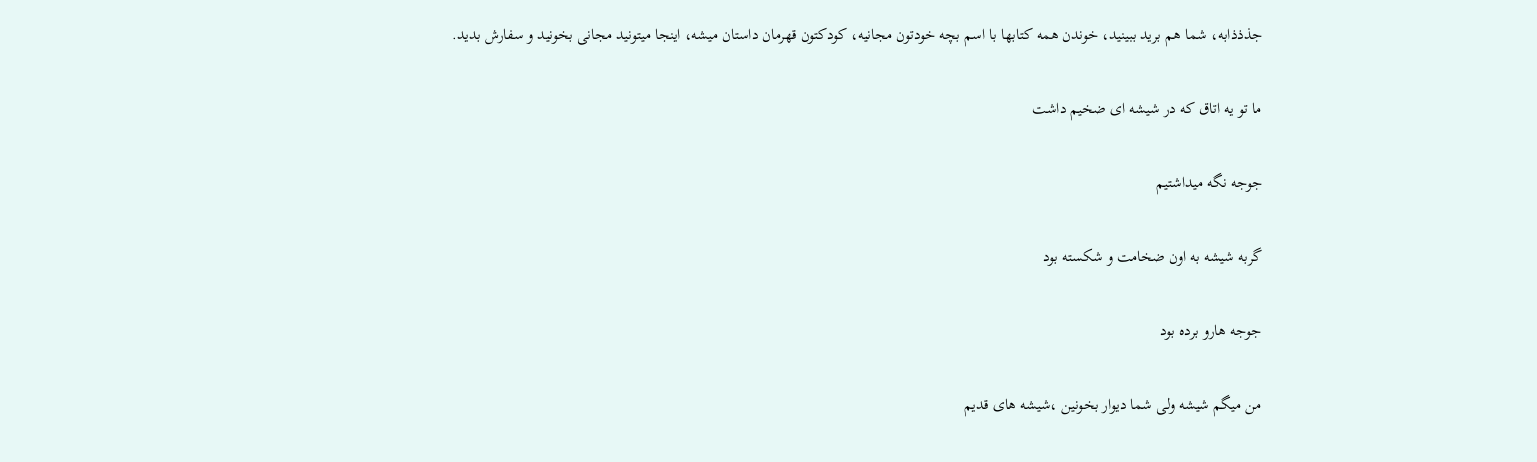جذذذابه، شما هم برید ببینید، خوندن همه کتابها با اسم بچه خودتون مجانیه، کودکتون قهرمان داستان میشه، اینجا میتونید مجانی بخونید و سفارش بدید.

ما تو یه اتاق که در شیشه ای ضخیم داشت

جوجه نگه میداشتیم

گربه شیشه به اون ضخامت و شکسته بود

جوجه هارو برده بود

من میگم شیشه ولی شما دیوار بخونین ،شیشه های قدیم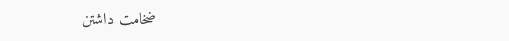ضخامت داشتن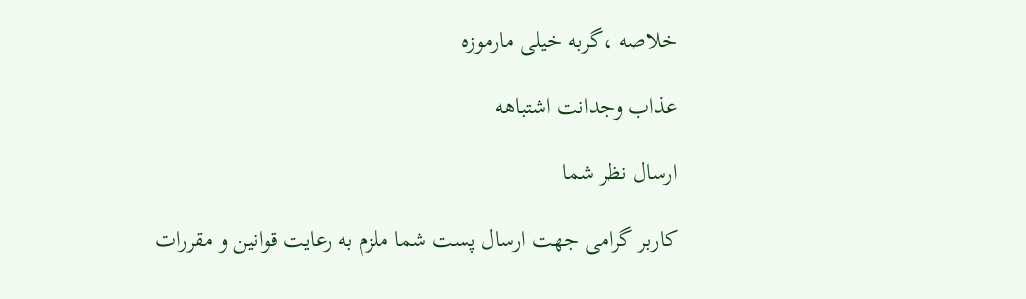خلاصه ،گربه خیلی مارموزه

عذاب وجدانت اشتباهه

ارسال نظر شما

کاربر گرامی جهت ارسال پست شما ملزم به رعایت قوانین و مقررات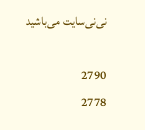نی‌نی‌سایت می‌باشید

2790
2778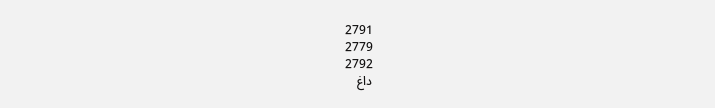2791
2779
2792
داغ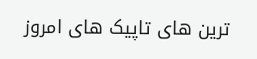ترین های تاپیک های امروز